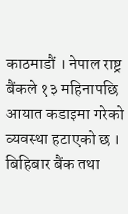काठमाडौं । नेपाल राष्ट्र बैंकले १३ महिनापछि आयात कडाइमा गरेको व्यवस्था हटाएको छ । बिहिबार बैंक तथा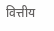वित्तीय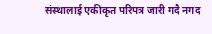संस्थालाई एकीकृत परिपत्र जारी गदै नगद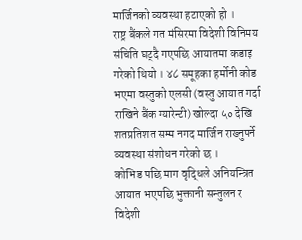मार्जिनको व्यवस्था हटाएको हो ।
राष्ट्र बैंकले गत मंसिरमा विदेशी विनिमय संचिति घट्दै गएपछि आयातमा कडाइ गरेको थियो । ४८ समूहका हर्मोनी कोड भएमा वस्तुको एलसी (वस्तु आयात गर्दा राखिने बैंक ग्यारेन्टी) खोल्दा ५० देखि शतप्रतिशत सम्म नगद मार्जिन राख्नुपर्ने व्यवस्था संशोधन गरेको छ ।
कोभिड पछि माग वृद्धिले अनियन्त्रित आयात भएपछि भुक्तानी सन्तुलन र विदेशी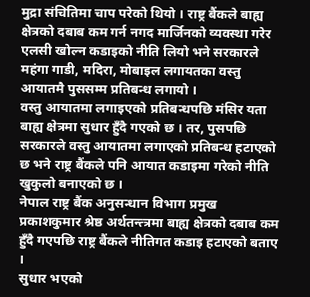मुद्रा संचितिमा चाप परेको थियो । राष्ट्र बैंकले बाह्य क्षेत्रको दबाब कम गर्न नगद मार्जिनको व्यवस्था गरेर एलसी खोल्न कडाइको नीति लियो भने सरकारले महंगा गाडी, मदिरा, मोबाइल लगायतका वस्तु आयातमै पुससम्म प्रतिबन्ध लगायो ।
वस्तु आयातमा लगाइएको प्रतिबन्धपछि मंसिर यता बाह्य क्षेत्रमा सुधार हुँदै गएको छ । तर, पुसपछि सरकारले वस्तु आयातमा लगाएको प्रतिबन्ध हटाएको छ भने राष्ट्र बैंकले पनि आयात कडाइमा गरेको नीति खुकुलो बनाएको छ ।
नेपाल राष्ट्र बैंक अनुसन्धान विभाग प्रमुख प्रकाशकुमार श्रेष्ठ अर्थतन्त्त्रमा बाह्य क्षेत्रको दबाब कम हुँदै गएपछि राष्ट्र बैंकले नीतिगत कडाइ हटाएको बताए ।
सुधार भएको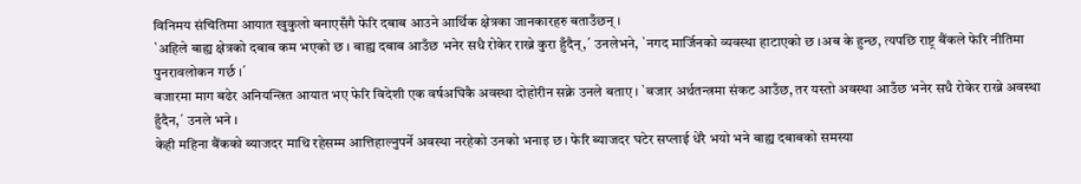विनिमय संचितिमा आयात खुकुलो बनाएसँगै फेरि दबाब आउने आर्थिक क्षेत्रका जानकारहरु बताउँछन् ।
`अहिले बाह्य क्षेत्रको दबाब कम भएको छ । बाह्य दबाब आउँछ भनेर सधै रोकेर राख्ने कुरा हुँदैन्,´ उनलेभने, `नगद मार्जिनको व्यवस्था हाटाएको छ ।अब के हुन्छ, त्यपछि राष्ट्र बैंकले फेरि नीतिमा पुनरावलोकन गर्छ ।´
बजारमा माग बढेर अनियन्त्रित आयात भए फेरि विदेशी एक वर्षअघिकै अवस्था दोहोरीन सक्ने उनले बताए । `बजार अर्थतन्त्रमा संकट आउँछ, तर यस्तो अवस्था आउँछ भनेर सधै रोकेर राख्ने अवस्था हुँदैन,´ उनले भने ।
केही महिना बैंकको ब्याजदर माथि रहेसम्म आत्तिहाल्नुपर्ने अवस्था नरहेको उनको भनाइ छ। फेरि ब्याजदर घटेर सप्लाई धेरै भयो भने बाह्य दबाबको समस्या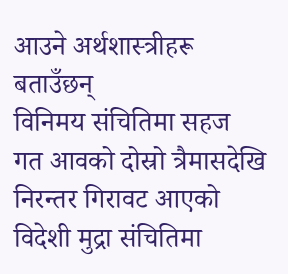आउने अर्थशास्त्रीहरू बताउँछन्
विनिमय संचितिमा सहज
गत आवको दोस्रो त्रैमासदेखि निरन्तर गिरावट आएको विदेशी मुद्रा संचितिमा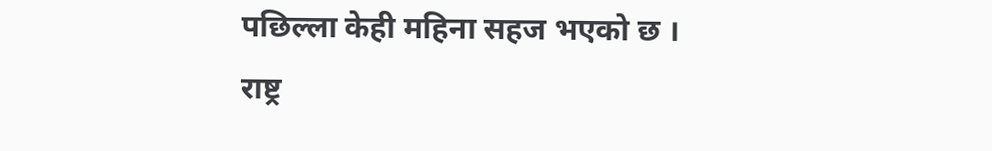पछिल्ला केही महिना सहज भएको छ ।
राष्ट्र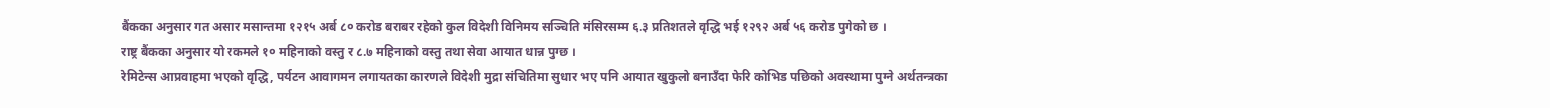बैंकका अनुसार गत असार मसान्तमा १२१५ अर्ब ८० करोड बराबर रहेको कुल विदेशी विनिमय सञ्चिति मंसिरसम्म ६.३ प्रतिशतले वृद्धि भई १२९२ अर्ब ५६ करोड पुगेको छ ।
राष्ट्र बैंकका अनुसार यो रकमले १० महिनाको वस्तु र ८.७ महिनाको वस्तु तथा सेवा आयात धान्न पुग्छ ।
रेमिटेन्स आप्रवाहमा भएको वृद्धि, पर्यटन आवागमन लगायतका कारणले विदेशी मुद्रा संचितिमा सुधार भए पनि आयात खुकुलो बनाउँदा फेरि कोभिड पछिको अवस्थामा पुग्ने अर्थतन्त्रका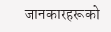जानकारहरूको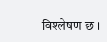विश्लेषण छ ।